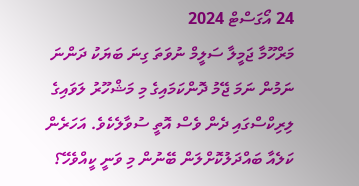24 އޯގަސްޓް 2024
މަރްހޫމާ ޖަމީލާ ސަލީމް ނުވަތަ ގިނަ ބަޔަކު ދަންނަ ނަމުން ނަމަ ޖޭމު ދޮންކަމައިގެ މި މަޝްހޫރު ލަވައިގެ ލިރިކްސްގައި ދެން ވެސް އޮތީ ސުވާލެކެވެ. އަހަރެން ކަލެއާ ބައްދަލުކޮށްލަން ބޭނުން މި ވަނީ ކީއްވެހޭ؟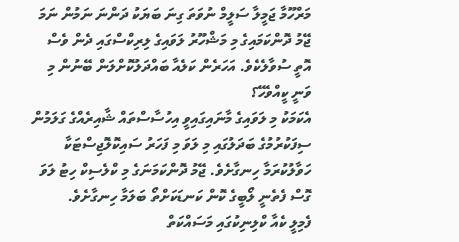މަރްހޫމާ ޖަމީލާ ސަލީމް ނުވަތަ ގިނަ ބަޔަކު ދަންނަ ނަމުން ނަމަ ޖޭމު ދޮންކަމައިގެ މި މަޝްހޫރު ލަވައިގެ ލިރިކްސްގައި ދެން ވެސް އޮތީ ސުވާލެކެވެ. އަހަރެން ކަލެއާ ބައްދަލުކޮށްލަން ބޭނުން މި ވަނީ ކީއްވެހޭ؟
އެކަމަކު މި ލަވައިގެ މާނައިގައިވީ އިހުސާސްތައް ޝާއިރެއްގެ ގަލަމުން ސިފަކުރުމުގެ ބަދަލުގައި މި ލަވަ މި ފަހަރު ސައިކޮލޮޖިސްޓަކާ ހަވާލުކުރަމާ ހިނގާށެވެ. ޖޭމު ދޮންކަމަނަގެ މި ކްލެސިކް ހިޓު ލަވަ ގޮސް ފެތެނީ ލޯބީގެ ކޮން ކަނޑަކަށްތޯ ބަލަމާ ހިނގާށެވެ.
ފެމިލީ ކެއާ ކްލިނިކުގައި މަސައްކަތް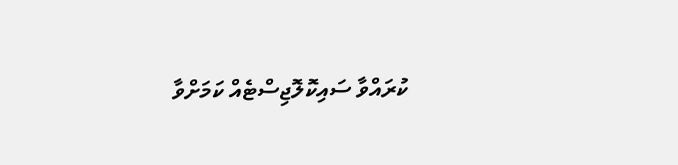ކުރައްވާ ސައިކޮލޮޖިސްޓެއް ކަމަށްވާ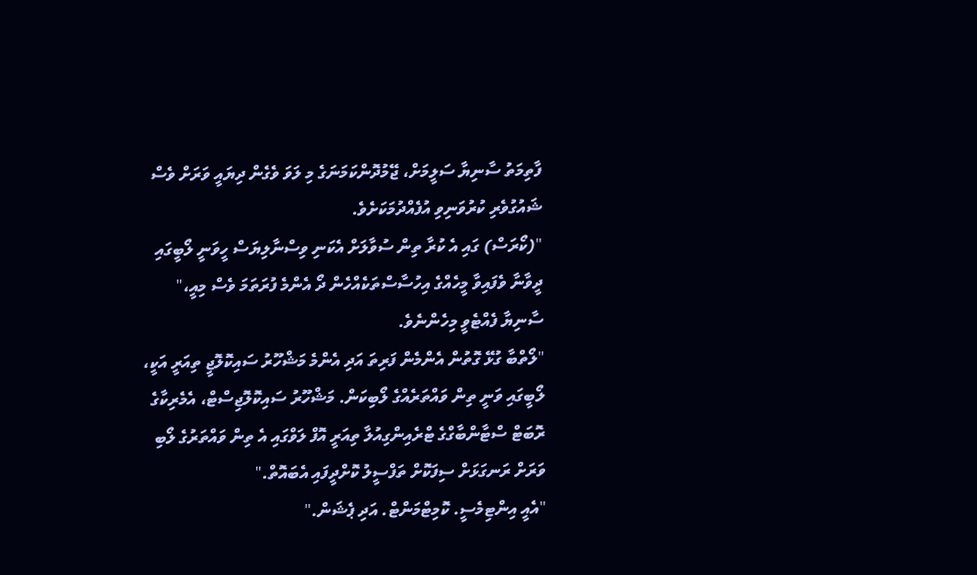ފާތިމަތު ސާނިޔާ ސަލީމަށް، ޖޭމުދޮންކަމަނަގެ މި ލަވަ ވެގެން ދިޔައީ ވަރަށް ވެސް ޝައުގުވެރި ކުރުވަނިވި އުފެއްދުމަކަށެވެ.
"(ކޯރަސް) ގައި އެ ކުރާ ތިން ސުވާލަށް އެކަނި ވިސްނާލިޔަސް ހީވަނީ ލޯބީގައި ދީވާނާ ވެފައިވާ މީހެއްގެ އިހުސާސްތަކެއްހެން ދޯ އެންމެ ފުރަތަމަ ވެސް މިއީ،" ސާނިޔާ ފެއްޓެވީ މިހެންނެވެ.
"ލޯތްބާ ގުޅޭ ގޮތުން އެންމެން ފަރިތަ އަދި އެންމެ މަޝްހޫރު ސައިކޮލޮޖީ ތިއަރީ އަކީ، ލޯބީގައި ވަނީ ތިން ވައްތަރެއްގެ ލޯބިކަން. މަޝްހޫރު ސައިކޮލޮޖިސްޓް، އެމެރިކާގެ ރޮބަޓް ސްޓާންބާގްގެ ޓްރެއިންގިއުލާ ތިއަރީ އޮފް ލަވްގައި އެ ތިން ވައްތަރުގެ ލޯބި ވަރަށް ރަނގަޅަށް ސިފަކޮށް ތަފްސީލު ކޮށްދީފައި އެބައޮތް."
"އެއީ އިންޓިމެސީ. ކޮމިޓްމަންޓް. އަދި ޕެޝަން."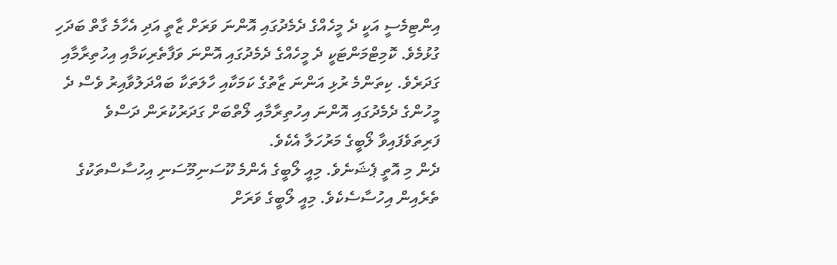އިންޓިމެސީ އަކީ ދެ މީހެއްގެ ދެމެދުގައި އޮންނަ ވަރަށް ޒާތީ އަދި އެހާމެ ގާތް ބަދަހި ގުޅުމެވެ. ކޮމިޓްމަންޓަކީ ދެ މީހެއްގެ ދެމެދުގައި އޮންނަ ވަފާތެރިކަމާއި އިހުތިރާމާއި ގަދަރެވެ. ކިތަންމެ ރުޅި އަންނަ ޒާތުގެ ކަމަކާއި ހާލަތަކާ ބައްދަލުވާއިރު ވެސް ދެ މީހުންގެ ދެމެދުގައި އޮންނަ އިހުތިރާމާއި ލޯތްބަށް ގަދަރުކުރަން ދަސްވެ ފަރިތަވެފައިވާ ލޯބީގެ މަރުހަލާ އެކެވެ.
ދެން މި އޮތީ ޕެޝަނެވެ. މިއީ ލޯބީގެ އެންމެ ކޫސަނިމޫސަނި އިހުސާސްތަކުގެ ތެރެއިން އިހުސާސެކެވެ. މިއީ ލޯބީގެ ވަރަށް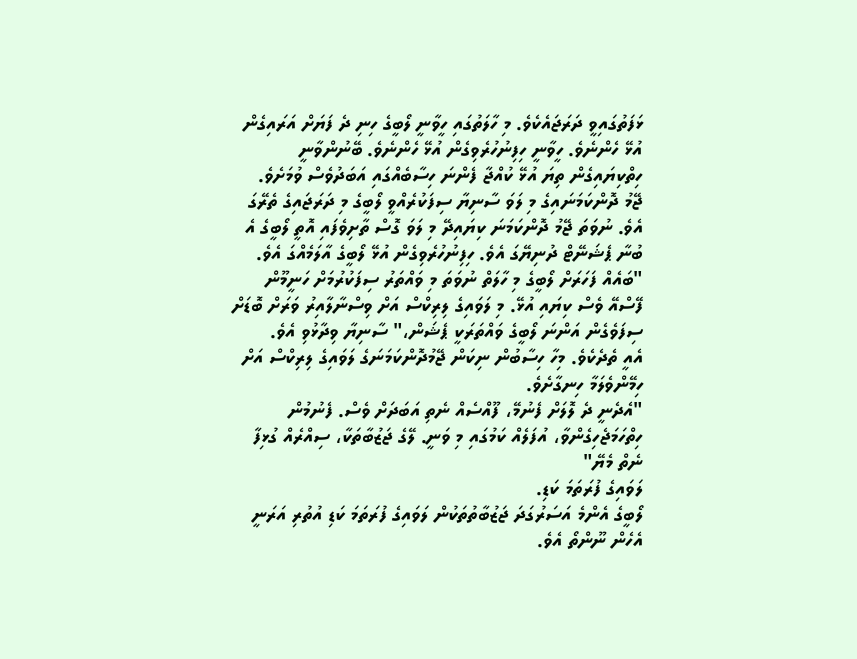ޅަފަތުގައިވީ ދަރަޖައެކެވެ. މި ހާލަތުގައި ހީވާނީ ލޯބީގެ ހިނި ދެ ފަޔަށް އަރައިގެން އުޅޭ ހެންނެވެ. ހީވާނީ ހިފިނުހުރެވިގެން އުޅޭ ހެންނެވެ. ބޭނުންވާނީ ހިތްކިޔައިގެން ތިޔަ އުޅޭ ކުއްޖާ ފެންނަ ހިސާބެއްގައި އަބަދުވެސް ވުމަށެވެ.
ޖޭމު ދޮންކަމަނައިގެ މި ލަވަ ސާނިޔާ ސިފަކުރެއްވީ ލޯބީގެ މި ދަރަޖައިގެ ތެރޭގަ އެވެ. ނުވަތަ ޖޭމު ދޮންކަމަނަ ކިޔައިދޭ މި ލަވަ ގޮސް ތާށިވެފައި އޮތީ ލޯބީގެ އެ ބުނާ ޕެޝަނޭޓް ދުނިޔޭގަ އެވެ. ހިފިނުހުރެވިގެން އުޅޭ ލޯބީގެ އާލަމެއްގަ އެވެ.
"ބައެއް ފަހަރަށް ލޯބީގެ މި ހާލަތް ނުވަތަ މި ވައްތަރު ސިފަކުރުމަށް ހަނީމޫން ފޭސްއޭ ވެސް ކިޔައި އުޅޭ. މި ލަވައިގެ ލިރިކްސް އަށް ވިސްނާލާއިރު ވަރަށް ބޮޑަށް ސިފަވެގެން އަންނަ ލޯބީގެ ވައްތަރަކީ ޕެޝަން،" ސާނިޔާ ވިދާޅުވި އެވެ.
އެއީ ތެދެކެވެ. މިހާ ހިސާބުން ނިކަން ޖޭމުދޮންކަމަނަގެ ލަވައިގެ ލިރިކްސް އަށް ހިމޭންވެލަމާ ހިނގާށެވެ.
"އެދެނީ ދެ ލޮލަށް ފެނުމޭ، ފޫއްސެއް ނެތި އަބަދަށް ވެސް. ފެނުމުން ހިތްހަމަޖެހިގެންވާ، އުފަލެއް ކަމުގައި މި ވަނީ. ލޭގެ ޖަޒުބާތަކާ، ސިއްރެއް ގުޅިފާ ނެތް މެޔޭ"
ލަވައިގެ ފުރަތަމަ ކަޑި.
ލޯބީގެ އެންމެ އަސަރުގަދަ ޖަޒުބާތުތަކުން ލަވައިގެ ފުރަތަމަ ކަޑި އުތުރި އަރަނީ އެހެން ނޫންތޯ އެވެ.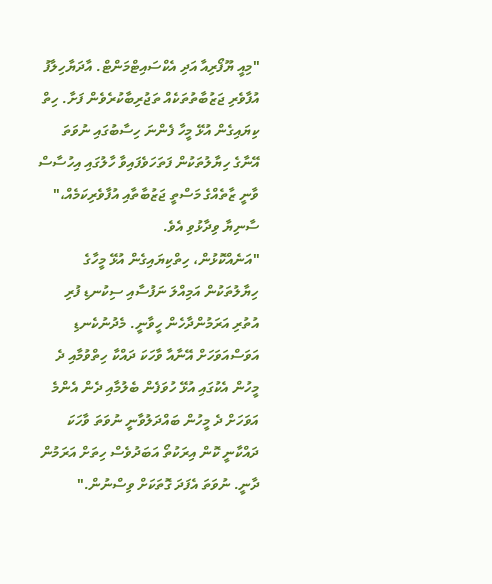"މިއީ ޔޫފޯރިއާ އަދި އެކްސައިޓްމަންޓް. އާދަޔާހިލާފު އުފާވެރި ޖަޒުބާތުތަކެއް ތަޖުރިބާކުރެވެން ފަށާ. ހިތް ކިޔައިގެން އުޅޭ މީހާ ފެންނަ ހިސާބުގައި ނުވަތަ އޭނާގެ ހިޔާލުތަކުން ފަތަހަވެފައިވާ ހާލުގައި އިހުސާސް ވާނީ ޒާތެއްގެ މަސްތީ ޖަޒުބާތާއި އުފާވެރިކަމެއް،" ސާނިޔާ ވިދާޅުވި އެވެ.
"އަނެއްކޮޅުން، ހިތްކިޔައިގެން އުޅޭ މީހާގެ ހިޔާލުތަކުން އަމިއްލަ ނަފުސާއި ސިކުނޑި ފުރި އުތުރި އަރަމުންދާހެން ހީވާނީ. މެދުނުކެނޑި އަވަސްއަވަހަށް އޭނާއާ ވާހަކަ ދައްކާ ހިތްވުމާއި ދެ މީހުން އެކުގައި އުޅޭ ހުވަފެން ބެލުމާއި ދެން އެންމެ އަވަހަށް ދެ މީހުން ބައްދަލުވާނީ ނުވަތަ ވާހަކަ ދައްކާނީ ކޮން އިރަކުތޯ އަބަދުވެސް ހިތަށް އަރަމުން ދާނީ. ނުވަތަ އެފަދަ ގޮތަކަށް ވިސްނުން."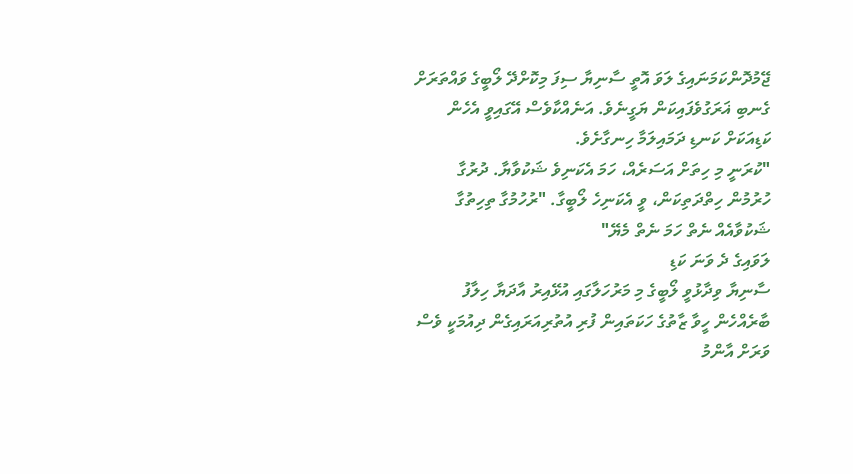ޖޭމުދޮންކަމަނައިގެ ލަވަ އޮތީ ސާނިޔާ ސިފަ މިކޮށްދޭ ލޯބީގެ ވައްތަރަށް ގެނބި ޣަރަގުވެފައިކަން ޔަގީނެވެ. އަނެއްކާވެސް އޭގައިވީ އެހެން ކަޑިއަކަށް ކަނޑި ދަމައިލަމާ ހިނގާށެވެ.
"ކުރަނީ މި ހިތަށް އަސަރެއް، ހަމަ އެކަނިވެ ޝަކުވާޔާ. ދުރުގާ ހުރުމުން ހިތްދަތިކަން، ވީ އެކަނިހެ ލޯބީގާ. "ރުހުމުގާ ތިހިތުގާ ޝަކުވާއެއް ނެތް ހަމަ ނެތް މެޔޭ"
ލަވައިގެ ދެ ވަނަ ކަޑި
ސާނިޔާ ވިދާޅުވީ ލޯބީގެ މި މަރުހަލާގައި އުޅޭއިރު އާދަޔާ ހިލާފު ބާރެއްހެން ހީވާ ޒާތުގެ ހަކަތައިން ފުރި އުތުރިއަރައިގެން ދިއުމަކީ ވެސް ވަރަށް އާންމު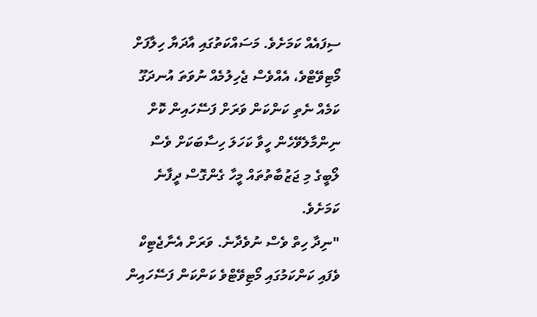ސިފައެއް ކަމަށެވެ. މަސައްކަތުގައި އާދަޔާ ހިލާފަށް މޯޓިވޭޓްވެ، އެއްވެސް ޖެހިލުމެއް ނުވަތަ އުނދަގޫ ކަމެއް ނެތި ކަންކަން ވަރަށް ފަސޭހައިން ކޮށް ނިންމާލެވޭހެން ހީވާ ކަހަލަ ހިސާބަކަށް ވެސް ލޯބީގެ މި ޖަޒުބާތުތައް މީހާ ގެންގޮސް ދީފާނެ ކަމަށެވެ.
"ނިދާ ހިތް ވެސް ނުވެދާނެ. ވަރަށް އެނާޖެޓިކް ވެފައި ކަންކަމުގައި މޯޓިވޭޓްވެ ކަންކަން ފަސޭހައިން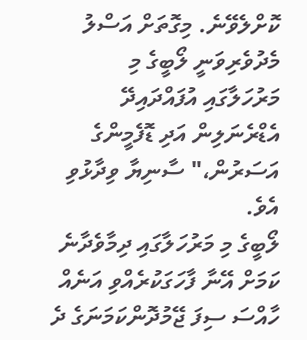ކޮށްލެވޭނެ. މިގޮތަށް އަސްލު މެދުވެރިވަނީ ލޯބީގެ މި މަރުހަލާގައި އުފައްދައިދޭ އެޑްރެނަލިން އަދި ޑޮފެމީންގެ އަސަރުން،" ސާނިޔާ ވިދާޅުވި އެވެ.
ލޯބީގެ މި މަރުހަލާގައި ދިމާވެދާނެ ކަމަށް އޭނާ ފާހަގަކުރެއްވި އަނެއް ހާއްސަ ސިފަ ޖޭމުދޮންކަމަނަގެ ދެ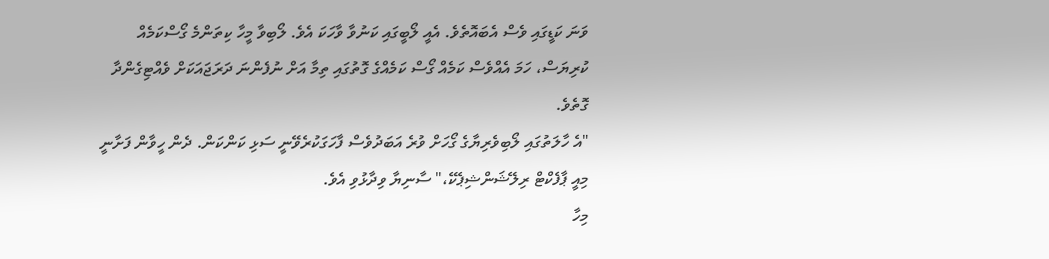ވަނަ ކަޑީގައި ވެސް އެބައޮތެވެ. އެއީ ލޯބީގައި ކަނުވާ ވާހަކަ އެވެ. ލޯބިވާ މީހާ ކިތަންމެ ގޯސްކަމެއް ކުރިޔަސް، ހަމަ އެއްވެސް ކަމެއް ގޯސް ކަމެއްގެ ގޮތުގައި ތިމާ އަށް ނުފެންނަ ދަރަޖައަކަށް ވެއްޓިގެންދާ ގޮތެވެ.
"އެ ހާލަތުގައި ލޯބިވެރިޔާގެ ގޯހަށް ވުރެ އަބަދުވެސް ފާހަގަކުރެވޭނީ ސަޅި ކަންކަން. ދެން ހީވާން ފަށާނީ މިއީ ޕާފެކްޓް ރިލޭޝަންޝިޕެކޭ،" ސާނިޔާ ވިދާޅުވި އެވެ.
މިހާ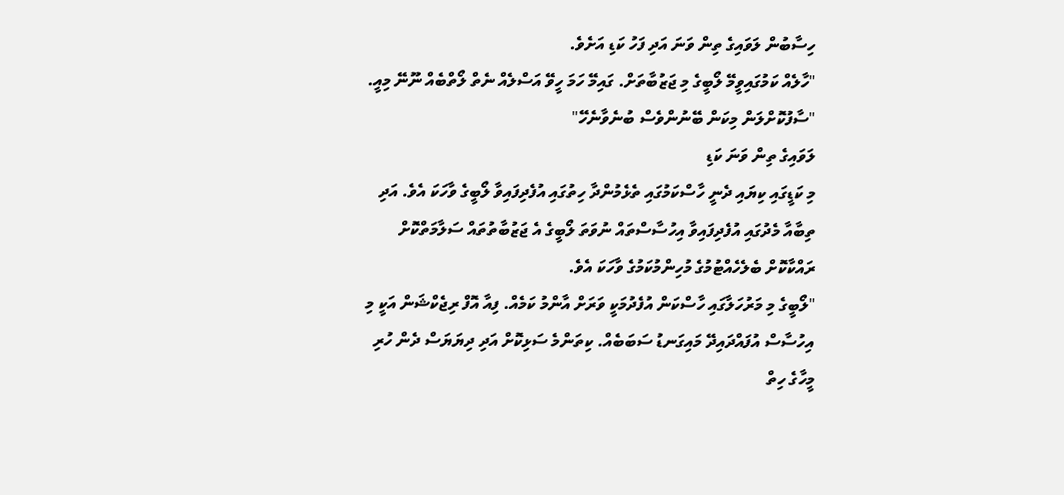ހިސާބުން ލަވައިގެ ތިން ވަނަ އަދި ފަހު ކަޑި އަށެވެ.
"ހާލެއް ކަމުގައިވީމޭ ލޯބީގެ މި ޖަޒުބާތަށް. ގައިމޭ ހަމަ ހީވޭ އަސްލެއް ނެތް ލޯތްބެއް ނޫނޭ މިއީ. "ސާފުކޮށްލަން މިކަން ބޭނުންވެސް ބުނެވާނެހޭ"
ލަވައިގެ ތިން ވަނަ ކަޑި
މި ކަޑީގައި ކިޔައި ދެނީ ހާސްކަމުގައި ތެޅެމުންދާ ހިތުގައި އުފެދިފައިވާ ލޯބީގެ ވާހަކަ އެވެ. އަދި ތިބާއާ މެދުގައި އުފެދިފައިވާ އިހުސާސްތައް ނުވަތަ ލޯބީގެ އެ ޖަޒުބާތުތައް ސަލާމަތްކޮށް ރައްކާކޮށް ބެލެހެއްޓުމުގެ މުހިންމުކަމުގެ ވާހަކަ އެވެ.
"ލޯބީގެ މި މަރުހަލާގައި ހާސްކަން އުފެދުމަކީ ވަރަށް އާންމު ކަމެއް. ފިއާ އޮފް ރިޖެކްޝަން އަކީ މި އިހުސާސް އުފައްދައިދޭ މައިގަނޑު ސަބަބެއް. ކިތަންމެ ސަޅިކޮށް އަދި ދިޔަޔަސް ދެން ހުރި މީހާގެ ހިތް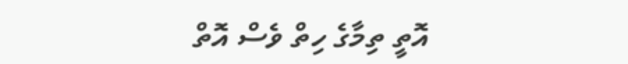އޮތީ ތިމާގެ ހިތް ވެސް އޮތް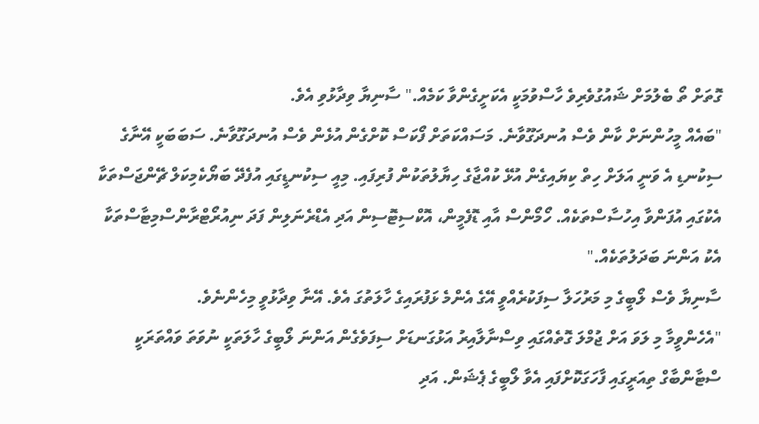ގޮތަށް ތޯ ބެލުމަށް ޝައުގުވެރިވެ ހާސްވުމަކީ އެކަށީގެންވާ ކަމެއް." ސާނިޔާ ވިދާޅުވި އެވެ.
"ބައެއް މީހުންނަށް ކާން ވެސް އުނދަގޫވާނެ. މަސައްކަތަށް ފޯކަސް ކޮށްގެން އުޅެން ވެސް އުނދަގޫވާނެ. ސަބަބަކީ އޭނާގެ ސިކުނޑި އެ ވަނީ އަލަށް ހިތް ކިޔައިގެން އުޅޭ ކުއްޖާގެ ހިޔާލުތަކުން ފުރިފައި. މިއީ ސިކުނޑީގައި އުފެދޭ ބަޔޯކެމިކަލް ޗޭންޖަސްތަކާ އެކުގައި އުފަންވާ އިހުސާސްތަކެއް. ހޯމޯންސް އާއި ޑޮފެމީން، އޮކްސިޓޮސިން އަދި އެޑްރެނަލިން ފަދަ ނިއުރޯޓްރާންސްމިޓާސްތަކާ އެކު އަންނަ ބަދަލުތަކެއް."
ސާނިޔާ ވެސް ލޯބީގެ މި މަރުހަލާ ސިފަކުރެއްވީ އޭގެ އެންމެ ޅަފުރައިގެ ހާލަތުގަ އެވެ. އޭނާ ވިދާޅުވީ މިހެންނެވެ.
"އެހެންވީމާ މި ލަވަ އަށް ޖުމްލަ ގޮތެއްގައި ވިސްނާލާއިރު އަޅުގަނޑަށް ސިފަވެގެން އަންނަ ލޯބީގެ ހާލަތަކީ ނުވަތަ ވައްތަރަކީ ސްޓާންބާގް ތިއަރީގައި ފާހަގަކޮށްފައި އެވާ ލޯބީގެ ޕެޝަން. އަދި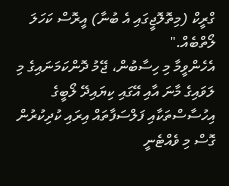ގްރީކް (މިތޮލޮޖީގައި އެ ބުނާ) އީރޮސް ކަހަލަ ލޯތްބެއް."
އެހެންވީމާ މި ހިސާބުން، ޖޭމު ދޮންކަމަނައިގެ މި ލަވައިގެ މާނަ އާއި އޭގައި ކިޔައިދޭ ލޯބީގެ އިހުސާސްތަކާއި ފަލްސަފާތައް އިރައި ކުދިކުރުން ގޮސް މި ވެއްޓެނީ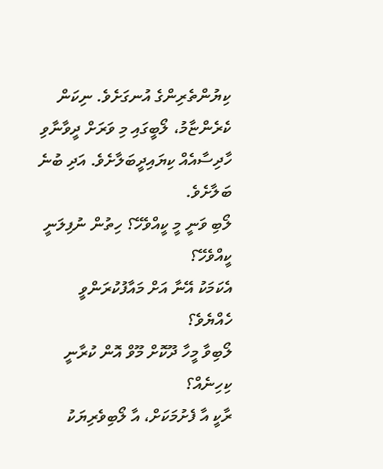ކިޔުންތެރިންގެ އުނގަށެވެ. ނިކަން ކެރެންޏާމު، ލޯބީގައި މި ވަރަށް ދީވާނާވި ހާދިސާއެއް ކިޔައިދީބަލާށެވެ. އަދި ބުނެ ބަލާށެވެ.
ލޯބި ވަނީ މީ ކީއްވެހޭ؟ ހިތުން ނުފިލަނީ ކީއްވެހޭ؟
އެކަމަކު އޭނާ އަށް މައާފުކުރަންވީ ހެއްޔެވެ؟
ލޯބިވާ މީހާ ދޫކޮށް މޫވް އޮން ކުރާނީ ކިހިނެއް؟
ރާކީ އާ ފެށުމަކަށް، އާ ލޯބިވެރިޔަކު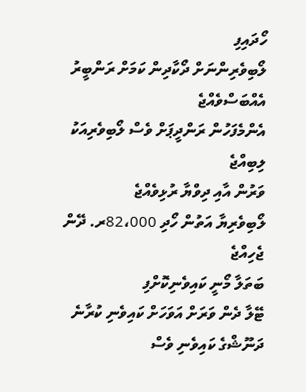ހޯދައިފި
ލޯބިވެރިންނަށް ދޯކާދިން ކަމަށް ރަންބީރު އެއްބަސްވެއްޖެ
އެންމެފަހުން ރަންދީޕަށް ވެސް ލޯބިވެރިއަކު ލިބިއްޖެ
ވަރުން އާއި ދިވްޔާ ރުޅިވެއްޖެ
ލޯބިވެރިޔާ އަތުން ހޯދި 82،000ރ. ދޭން ޖެހިއްޖެ
ބަތަލާ މޯނީ ކައިވެނިކޮށްފި
ޓޭލާ ދެން ވަރަށް އަވަހަށް ކައިވެނި ކުރާނެ
ދަނޫޝްގެ ކައިވެނި ވެސް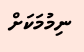ނިމުމަކަށް